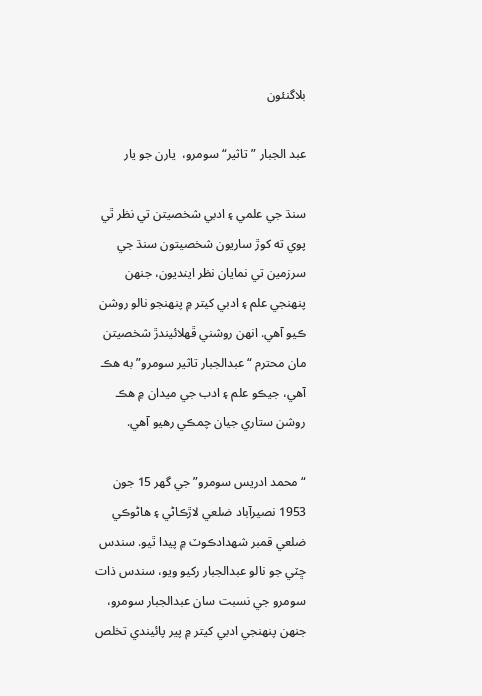بلاگنئون

عبد الجبار ”تاثير“ سومرو،  يارن جو يار

سنڌ جي علمي ۽ ادبي شخصيتن تي نظر ٿي پوي ته کوڙ ساريون شخصيتون سنڌ جي سرزمين تي نمايان نظر اينديون، جنهن پنهنجي علم ۽ ادبي کيتر ۾ پنهنجو نالو روشن ڪيو آهي. انهن روشني ڦهلائيندڙ شخصيتن مان محترم “عبدالجبار تاثير سومرو” به هڪ آهي، جيڪو علم ۽ ادب جي ميدان ۾ هڪ روشن ستاري جيان چمڪي رهيو آهي.

“محمد ادريس سومرو” جي گهر 15 جون 1953 نصيرآباد ضلعي لاڙڪاڻي ۽ هاڻوڪي ضلعي قمبر شهدادڪوٽ ۾ پيدا ٿيو. سندس ڇٽي جو نالو عبدالجبار رکيو ويو، سندس ذات سومرو جي نسبت سان عبدالجبار سومرو، جنهن پنهنجي ادبي کيتر ۾ پير پائيندي تخلص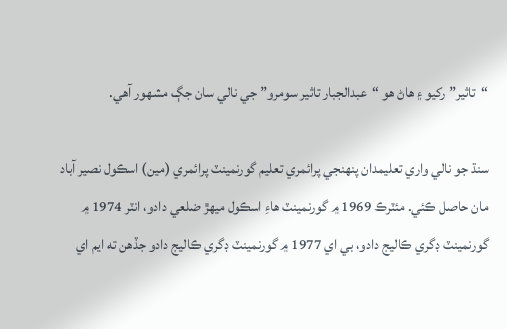“تاثير” رکيو ۽ هاڻ هو “عبدالجبار تاثير سومرو” جي نالي سان جڳ مشهور آهي.

سنڌ جو نالي واري تعليمدان پنهنجي پرائمري تعليم گورنمينٽ پرائمري (مين) اسڪول نصير آباد مان حاصل ڪئي. مئٽرڪ 1969 ۾ گورنمينٽ هاءِ اسڪول ميهڙ ضلعي دادو، انٽر 1974 ۾ گورنمينٽ ڊگري ڪاليج دادو، بي اي 1977 ۾ گورنمينٽ ڊگري ڪاليج دادو جڏهن ته ايم اي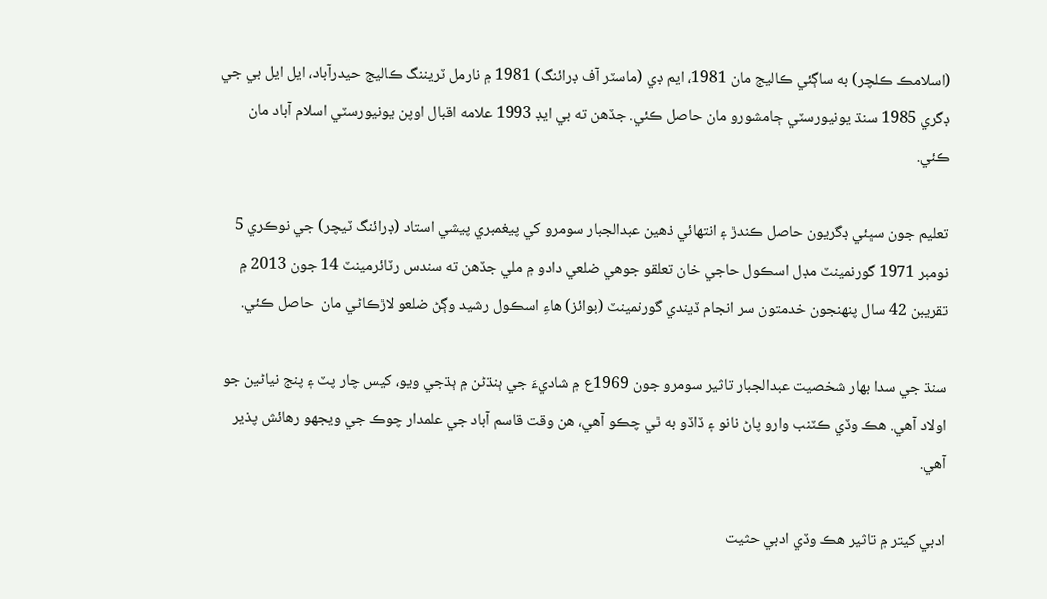(اسلامڪ ڪلچر) به ساڳئي ڪاليج مان 1981، ايم ڊي (ماسٽر آف ڊرائنگ) 1981 ۾ نارمل ٽريننگ ڪاليج حيدرآباد، ايل ايل بي جي ڊگري 1985 سنڌ يونيورسٽي ڄامشورو مان حاصل ڪئي. جڏهن ته بي ايڊ 1993 علامه اقبال اوپن يونيورسٽي اسلام آباد مان ڪئي.

تعليم جون سڀئي ڊگريون حاصل ڪندڙ ۽ انتهائي ذهين عبدالجبار سومرو کي پيغمبري پيشي استاد (ڊرائنگ ٽيچر) جي نوڪري 5 نومبر 1971 گورنمينٽ مڊل اسڪول حاجي خان تعلقو جوهي ضلعي دادو ۾ ملي جڏهن ته سندس رٽائرمينٽ 14 جون 2013 ۾ تقريبن 42 سال پنهنجون خدمتون سر انجام ڏيندي گورنمينٽ (بوائز) هاءِ اسڪول رشيد وڳڻ ضلعو لاڙڪاڻي مان  حاصل ڪئي.

سنڌ جي سدا بهار شخصيت عبدالجبار تاثير سومرو جون 1969ع ۾ شاديءَ جي ٻنڌڻن ۾ ٻڌجي ويو، کيس چار پٽ ۽ پنج نياڻين جو اولاد آهي. هڪ وڏي ڪٽنب وارو پاڻ نانو ۽ ڏاڏو به ٿي چڪو آهي، هن وقت قاسم آباد جي علمدار چوڪ جي ويجهو رهائش پذير آهي.

ادبي کيتر ۾ تاثير هڪ وڏي ادبي حثيت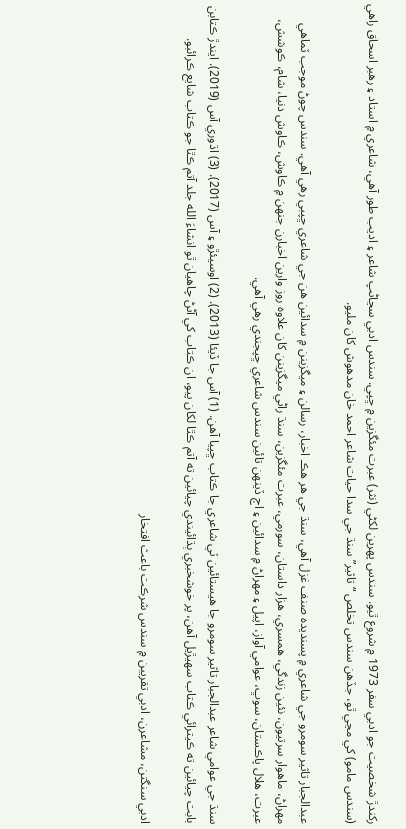رکندڙ شخصيت جو ادبي سفر 1973 ۾ شروع ٿيو. سندس پهرين لکڻي (نثر) عبرت مئگزين ۾ ڇپي. سندس ادبي سڃاڻپ شاعر ۽ اديب طور آهي، شاعري ۾ استاد ۽ رهبر اسحاق راهي (سندس مامو) کي مڃي ٿو، جڏهن سندس تخلص “تاثير” سنڌ جي سدا حيات شاعر احمد خان مدهوش کان مليو.

عبدالجبار تاثير سومرو جي شاعري ۾ پسنديده صنف غزل آهي، سنڌ جي هر هڪ اخبار، رسالن ۽ ميگزينن ۾ سدائين هن جي شاعري ڇپبي رهي آهي. سندس چوڻ موجب ٽماهي مهراڻ، ماهوار سرتيون، نئين زندگي، همسري، هزار داستان، سورمي، عبرت مئگزين، سنڌ راڻي ميگزينن کان علاوه روز وارين اخبارن جنهن ۾ ڪاوش، ڪاوش دنيا، شام، ڪوشش، عبرت، هلال پاڪستان، سوڀ، عوامي آواز، اپيل ۽ مهراڻ ۾ سدائين ۽ اڄ ڏينهن تائين سندس شاعري ڇپجندي رهي آهي.

سنڌ جي عوامي شاعر عبدالجبار تاثير سومرو جا هيستائين ٽي شاعري جا ڪتاب ڇپيا آهن. (1) آس جا ڏيئا (2013). (2) اوسيئڙو ۽ آس (2017). (3) اڌوري آس (2019). ايندڙ ڪتابن بابت چيائين ته ڪيترائي ڪتاب سهيڙيل آهن، پر خوشخبري ٻڌائيندي چيائين ته آتم ڪٿا لکان پيو، ان ڪتاب کي آڻڻ چاهيان ٿو انشاءَ الله جلد آتم ڪٿا جو ڪتاب شايع ڪرائبو.

ادبي سنگتن، مشاعرن، ادبي تقريبن ۾ سندس شرڪت باعث افتخار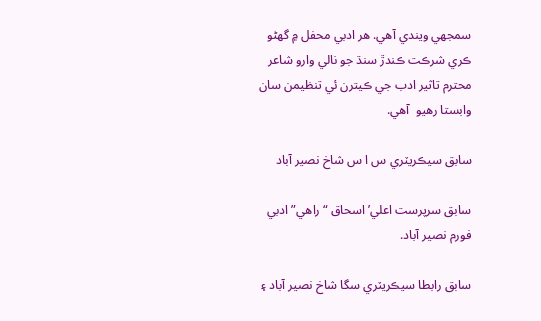سمجهي ويندي آهي. هر ادبي محفل ۾ گهڻو ڪري شرڪت ڪندڙ سنڌ جو نالي وارو شاعر محترم تاثير ادب جي ڪيترن ئي تنظيمن سان وابستا رهيو  آهي.

سابق سيڪريٽري س ا س شاخ نصير آباد

سابق سرپرست اعلي’ اسحاق “راهي” ادبي فورم نصير آباد.

سابق رابطا سيڪريٽري سگا شاخ نصير آباد ۽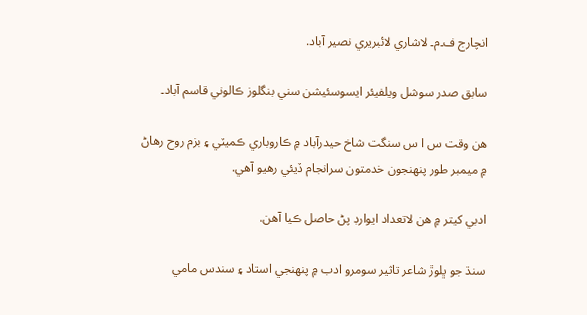انچارج ف۔م۔ لاشاري لائبريري نصير آباد.

سابق صدر سوشل ويلفيئر ايسوسئيشن سني بنگلوز ڪالوني قاسم آباد۔

هن وقت س ا س سنگت شاخ حيدرآباد ۾ ڪاروباري ڪميٽي ۽ بزم روح رهاڻ ۾ ميمبر طور پنهنجون خدمتون سرانجام ڏيئي رهيو آهي.

ادبي کيتر ۾ هن لاتعداد ايوارڊ پڻ حاصل ڪيا آهن.

سنڌ جو ڀلوڙ شاعر تاثير سومرو ادب ۾ پنهنجي استاد ۽ سندس مامي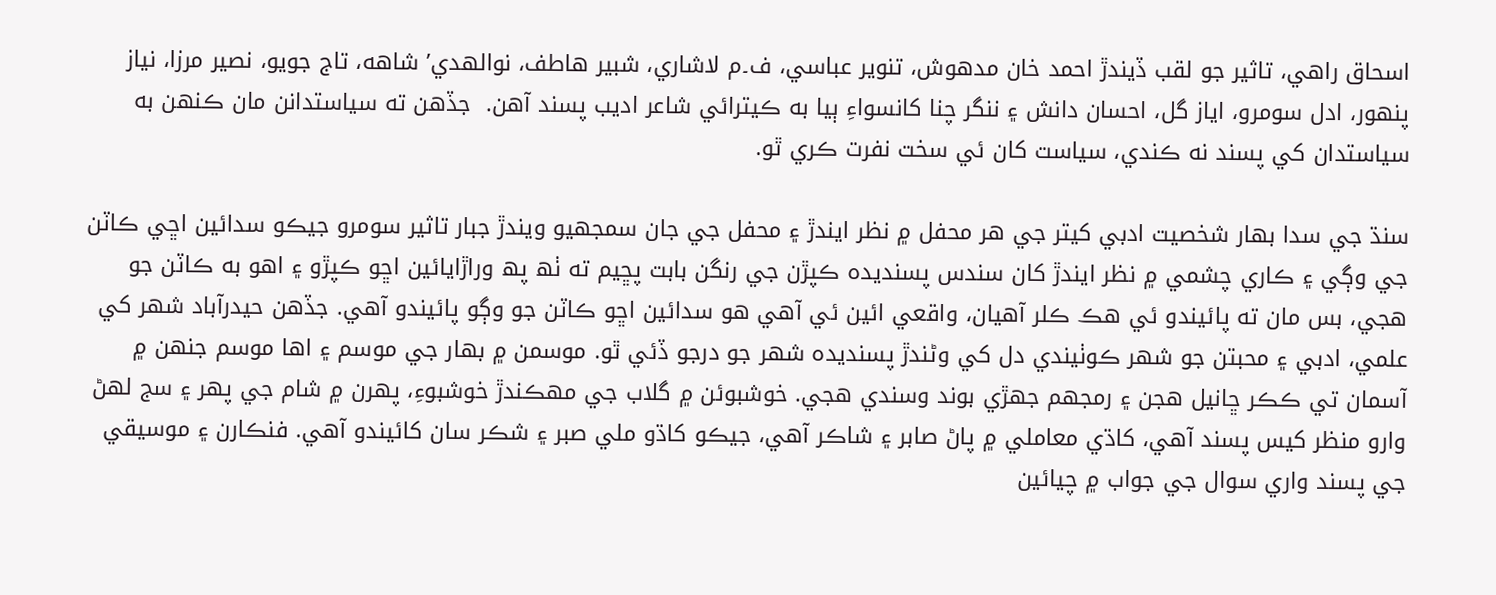اسحاق راهي، تاثير جو لقب ڏيندڙ احمد خان مدهوش، تنوير عباسي، ف۔م لاشاري، شبير هاطف، نوالهدي’ شاهه، تاج جويو، نصير مرزا، نياز پنهور، ادل سومرو، اياز گل، احسان دانش ۽ ننگر چنا کانسواءِ ٻيا به ڪيترائي شاعر اديب پسند آهن.  جڏهن ته سياستدانن مان ڪنهن به سياستدان کي پسند نه ڪندي، سياست کان ئي سخت نفرت ڪري ٿو.

سنڌ جي سدا بهار شخصيت ادبي کيتر جي هر محفل ۾ نظر ايندڙ ۽ محفل جي جان سمجهيو ويندڙ جبار تاثير سومرو جيڪو سدائين اڇي ڪاٽن جي وڳي ۽ ڪاري چشمي ۾ نظر ايندڙ کان سندس پسنديده ڪپڙن جي رنگن بابت پڇيم ته ٺھ پھ وراڙايائين اڇو ڪپڙو ۽ اهو به ڪاٽن جو هجي، بس مان ته پائيندو ئي هڪ ڪلر آهيان، واقعي ائين ئي آهي هو سدائين اڇو ڪاٽن جو وڳو پائيندو آهي. جڏهن حيدرآباد شهر کي علمي، ادبي ۽ محبتن جو شهر ڪوٺيندي دل کي وڻندڙ پسنديده شهر جو درجو ڏئي ٿو. موسمن ۾ بهار جي موسم ۽ اها موسم جنهن ۾ آسمان تي ڪڪر ڇانيل هجن ۽ رمجهم جهڙي بوند وسندي هجي. خوشبوئن ۾ گلاب جي مهڪندڙ خوشبوءِ، پهرن ۾ شام جي پهر ۽ سج لهڻ وارو منظر کيس پسند آهي، کاڌي معاملي ۾ پاڻ صابر ۽ شاڪر آهي، جيڪو کاڌو ملي صبر ۽ شڪر سان کائيندو آهي. فنڪارن ۽ موسيقي جي پسند واري سوال جي جواب ۾ چيائين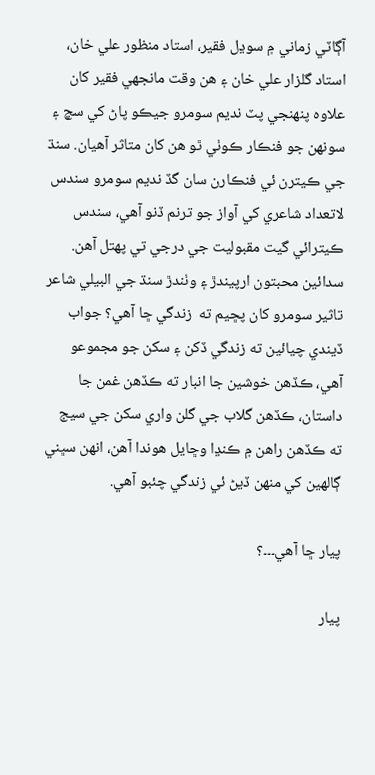آڳاٽي زماني ۾ سوڍل فقير، استاد منظور علي خان، استاد گلزار علي خان ۽ هن وقت مانجهي فقير کان علاوه پنهنجي پٽ نديم سومرو جيڪو پاڻ کي سچ ۽ سونهن جو فنڪار ڪوٺي ٿو هن کان متاثر آهيان. سنڌ جي ڪيترن ئي فنڪارن سان گڏ نديم سومرو سندس لاتعداد شاعري کي آواز جو ترنم ڏنو آهي، سندس ڪيترائي گيت مقبوليت جي درجي تي پهتل آهن. سدائين محبتون ارپيندڙ ۽ وٺندڙ سنڌ جي البيلي شاعر تاثير سومرو کان پڇيم ته  زندگي ڇا آهي؟ جواب ڏيندي چيائين ته زندگي ڏکن ۽ سکن جو مجموعو آهي، ڪڏهن خوشين جا انبار ته ڪڏهن غمن جا داستان، ڪڏهن گلاب جي گلن واري سکن جي سيج ته ڪڏهن راهن ۾ ڪنڍا وڇايل هوندا آهن، انهن سڀني ڳالهين کي منهن ڏيڻ ئي زندگي چئبو آهي.

پيار ڇا آهي۔۔۔؟

پيار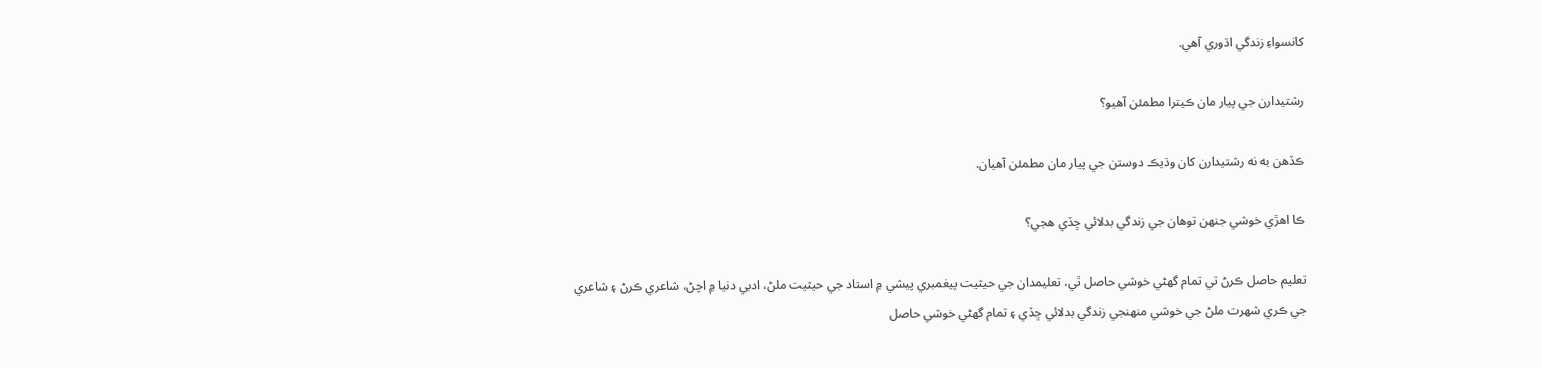کانسواءِ زندگي اڌوري آهي.

رشتيدارن جي پيار مان ڪيترا مطمئن آهيو؟

ڪڏهن به نه رشتيدارن کان وڌيڪ دوستن جي پيار مان مطمئن آهيان.

ڪا اهڙي خوشي جنهن توهان جي زندگي بدلائي ڇڏي هجي؟

تعليم حاصل ڪرڻ تي تمام گهڻي خوشي حاصل ٿي، تعليمدان جي حيثيت پيغمبري پيشي ۾ استاد جي حيثيت ملڻ، ادبي دنيا ۾ اچڻ، شاعري ڪرڻ ۽ شاعري جي ڪري شهرت ملڻ جي خوشي منهنجي زندگي بدلائي ڇڏي ۽ تمام گهڻي خوشي حاصل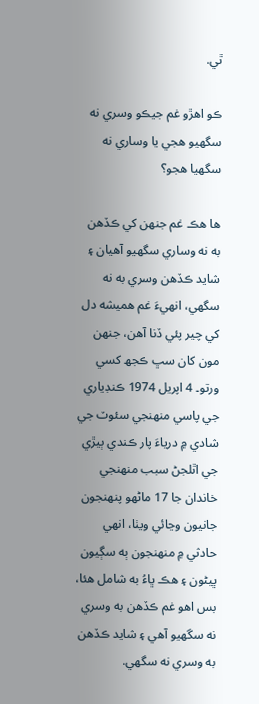ٿي.

ڪو اهڙو غم جيڪو وسري نه سگهيو هجي يا وساري نه سگهيا هجو؟

ها هڪ غم جنهن کي ڪڏهن به نه وساري سگهيو آهيان ۽ شايد ڪڏهن وسري به نه سگهي، انهيءَ غم هميشه دل کي چير پئي ڏنا آهن، جنهن مون کان سڀ ڪجھ کسي ورتو۔ 4 اپريل 1974 ڪنڊياري جي پاسي منهنجي سئوٽ جي شادي ۾ درياءَ پار ڪندي ٻيڙي جي اٿلجڻ سبب منهنجي خاندان جا 17 ماڻهو پنهنجون جانيون وڃائي ويٺا، انهي حادثي ۾ منهنجون ٻه سڳيون ڀيڻون ۽ هڪ ڀاءُ به شامل هئا، بس اهو غم ڪڏهن به وسري نه سگهيو آهي ۽ شايد ڪڏهن به وسري نه سگهي.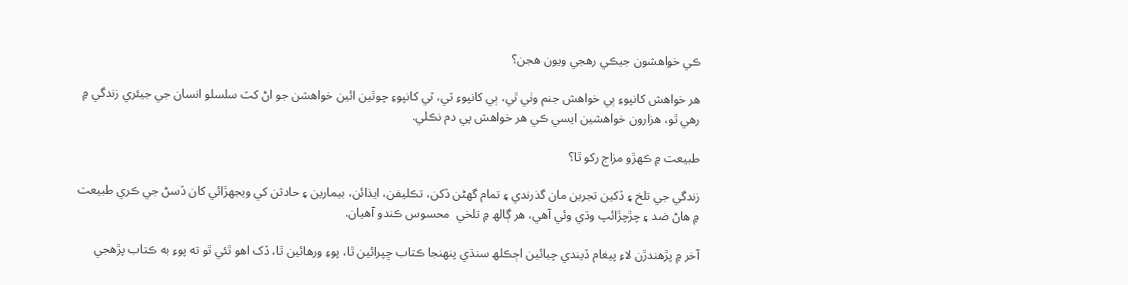ڪي خواهشون جيڪي رهجي ويون هجن؟

هر خواهش کانپوءِ ٻي خواهش جنم وٺي ٿي، ٻي کانپوءِ ٽي، ٽي کانپوءِ چوٿين ائين خواهشن جو اڻ کٽ سلسلو انسان جي جيئري زندگي ۾ رهي ٿو، هزارون خواهشين ايسي ڪي هر خواهش پي دم نڪلي.

طبيعت ۾ ڪهڙو مزاج رکو ٿا؟

زندگي جي تلخ ۽ ڏکين تجربن مان گذرندي ۽ تمام گهڻن ڏکن، تڪليفن، ايذائن، بيمارين ۽ حادثن کي ويجهڙائي کان ڏسڻ جي ڪري طبيعت ۾ هاڻ ضد ۽ چڙچڙائپ وڌي وئي آهي، هر ڳالھ ۾ تلخي  محسوس ڪندو آهيان.

آخر ۾ پڙهندڙن لاءِ پيغام ڏيندي چيائين اڄڪلھ سنڌي پنهنجا ڪتاب ڇپرائين ٿا، پوءِ ورهائين ٿا، ڏک اهو ٿئي ٿو ته پوءِ به ڪتاب پڙهجي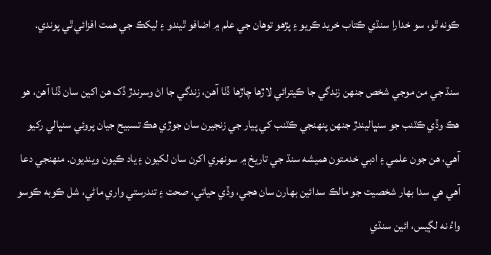ڪونه ٿو، سو خدارا سنڌي ڪتاب خريد ڪريو ۽ پڙهو توهان جي علم ۾ اضافو ٿيندو ۽ ليکڪ جي همت افزائي ٿي پوندي.

سنڌ جي من موجي شخص جنهن زندگي جا ڪيترائي لاڙها چاڙها ڏٺا آهن، زندگي جا اڻ وسرندڙ ڏک هن اکين سان ڏٺا آهن، هو هڪ وڏي ڪٽنب جو سنڀاليندڙ جنهن پنهنجي ڪٽنب کي پيار جي زنجيرن سان جوڙي هڪ تسبيح جيان پروئي سنڀالي رکيو آهي، هن جون علمي ۽ ادبي خدمتون هميشه سنڌ جي تاريخ ۾ سونهري اکرن سان لکيون ۽ ياد ڪيون وينديون. منهنجي دعا آهي هي سدا بهار شخصيت جو مالڪ سدائين بهارن سان هجي، وڏي حياتي، صحت ۽ تندرستي واري ماڻي، شل ڪوبه ڪوسو واءُ نه لڳيس، ائين سنڌي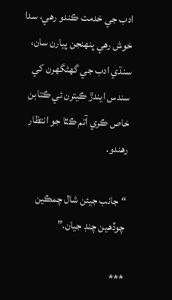ادب جي خدمت ڪندو رهي، سدا خوش رهي پنهنجن پيارن سان، سنڌي ادب جي گهڻگهرن کي سندس ايندڙ ڪيترن ئي ڪتابن خاص ڪري آتم ڪٿا جو انتظار رهندو.

“جانب جيئن شال چمڪين چوڏهين چنڊ جيان.”

***